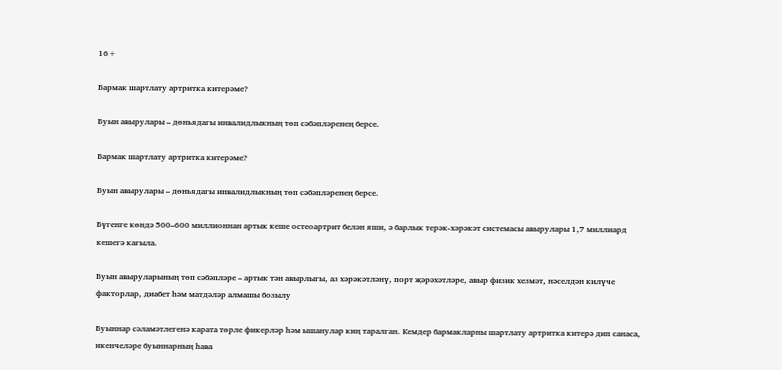16+

Бармак шартлату артритка китерәме?

Буын авырулары – дөньядагы инвалидлыкның төп сәбәпләренең берсе.

Бармак шартлату артритка китерәме?

Буын авырулары – дөньядагы инвалидлыкның төп сәбәпләренең берсе.

Бүгенге көндә 500–600 миллионнан артык кеше остеоартрит белән яши, ә барлык терәк-хәрәкәт системасы авырулары 1,7 миллиард кешегә кагыла.

Буын авыруларының төп сәбәпләре – артык тән авырлыгы, аз хәрәкәтләнү, порт җәрәхәтләре, авыр физик хезмәт, нәселдән килүче факторлар, диабет һәм матдәләр алмашы бозылу

Буыннар сәламәтлегенә карата төрле фикерләр һәм ышанулар киң таралган. Кемдер бармакларны шартлату артритка китерә дип санаса, икенчеләре буыннарның һава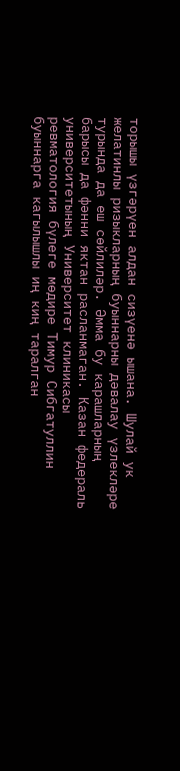торышы үзгәрүен алдан сизүенә ышана. Шулай ук желатинлы ризыкларның буыннарны дәвалау үзлекләре турында да еш сөйлиләр. Әмма бу карашларның барысы да фәнни яктан расланмаган. Казан федераль университетының Университет клиникасы ревматология бүлеге мөдире Тимур Сибгатуллин буыннарга кагылышлы иң киң таралган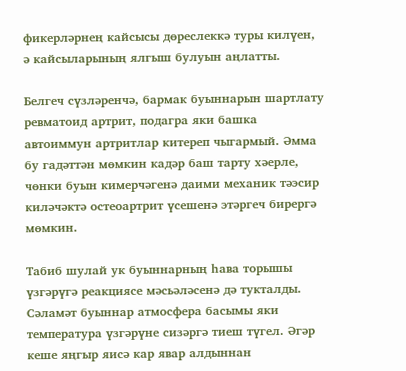фикерләрнең кайсысы дөреслеккә туры килүен, ә кайсыларының ялгыш булуын аңлатты.

Белгеч сүзләренчә, бармак буыннарын шартлату ревматоид артрит, подагра яки башка автоиммун артритлар китереп чыгармый. Әмма бу гадәттән мөмкин кадәр баш тарту хәерле, чөнки буын кимерчәгенә даими механик тәэсир киләчәктә остеоартрит үсешенә этәргеч бирергә мөмкин.

Табиб шулай ук буыннарның һава торышы үзгәрүгә реакциясе мәсьәләсенә дә тукталды. Сәламәт буыннар атмосфера басымы яки температура үзгәрүне сизәргә тиеш түгел. Әгәр кеше яңгыр яисә кар явар алдыннан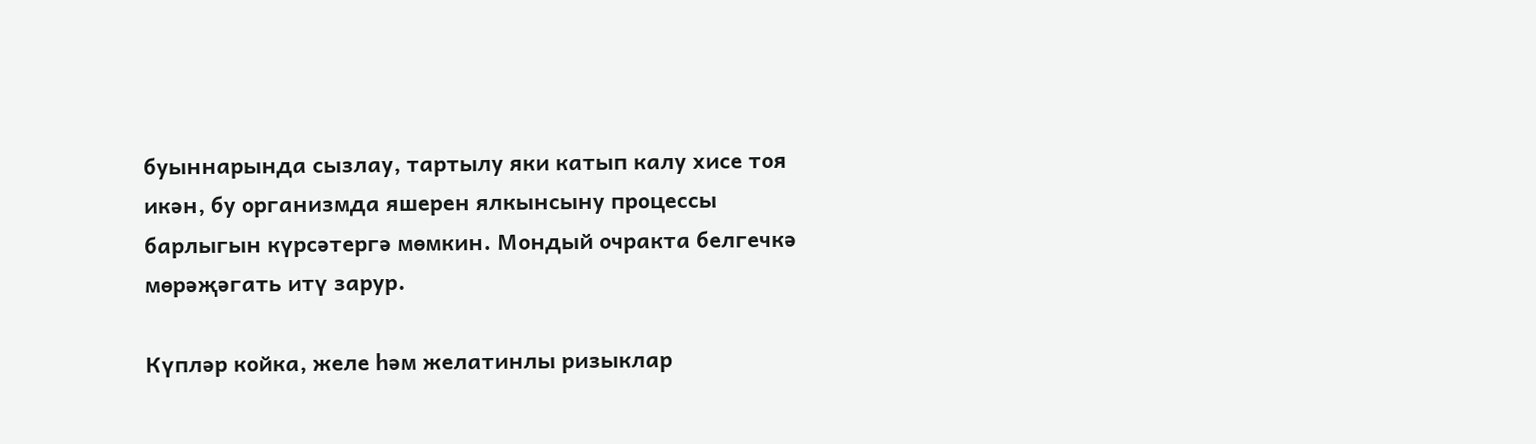буыннарында сызлау, тартылу яки катып калу хисе тоя икән, бу организмда яшерен ялкынсыну процессы барлыгын күрсәтергә мөмкин. Мондый очракта белгечкә мөрәҗәгать итү зарур.

Күпләр койка, желе һәм желатинлы ризыклар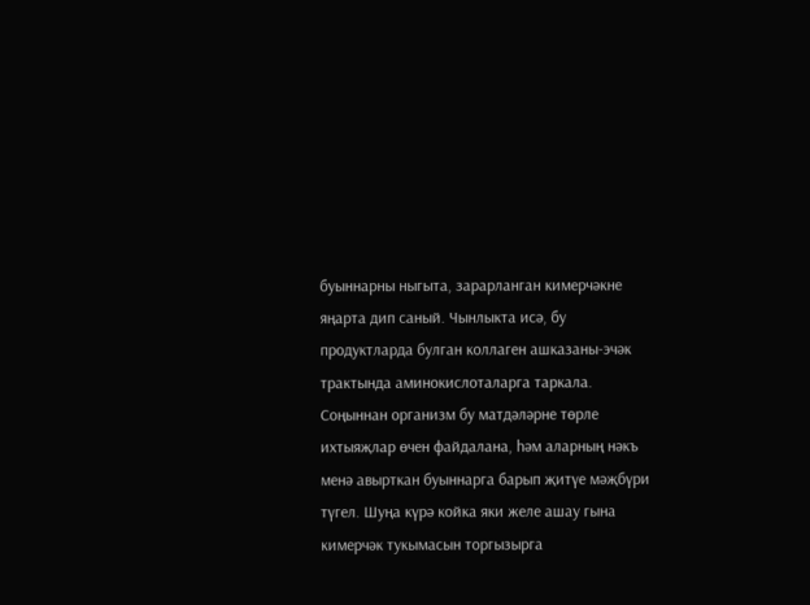буыннарны ныгыта, зарарланган кимерчәкне яңарта дип саный. Чынлыкта исә, бу продуктларда булган коллаген ашказаны-эчәк трактында аминокислоталарга таркала. Соңыннан организм бу матдәләрне төрле ихтыяҗлар өчен файдалана, һәм аларның нәкъ менә авырткан буыннарга барып җитүе мәҗбүри түгел. Шуңа күрә койка яки желе ашау гына кимерчәк тукымасын торгызырга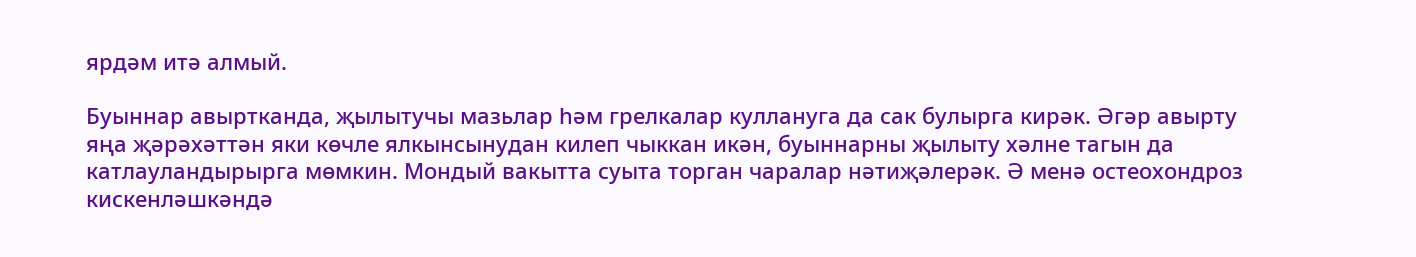ярдәм итә алмый.

Буыннар авыртканда, җылытучы мазьлар һәм грелкалар куллануга да сак булырга кирәк. Әгәр авырту яңа җәрәхәттән яки көчле ялкынсынудан килеп чыккан икән, буыннарны җылыту хәлне тагын да катлауландырырга мөмкин. Мондый вакытта суыта торган чаралар нәтиҗәлерәк. Ә менә остеохондроз кискенләшкәндә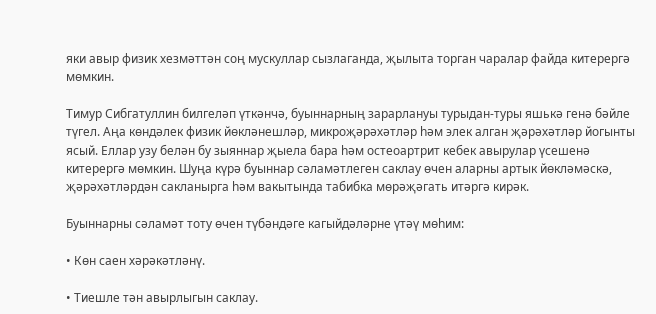яки авыр физик хезмәттән соң мускуллар сызлаганда, җылыта торган чаралар файда китерергә мөмкин.

Тимур Сибгатуллин билгеләп үткәнчә, буыннарның зарарлануы турыдан-туры яшькә генә бәйле түгел. Аңа көндәлек физик йөкләнешләр, микроҗәрәхәтләр һәм элек алган җәрәхәтләр йогынты ясый. Еллар узу белән бу зыяннар җыела бара һәм остеоартрит кебек авырулар үсешенә китерергә мөмкин. Шуңа күрә буыннар сәламәтлеген саклау өчен аларны артык йөкләмәскә, җәрәхәтләрдән сакланырга һәм вакытында табибка мөрәҗәгать итәргә кирәк.

Буыннарны сәламәт тоту өчен түбәндәге кагыйдәләрне үтәү мөһим:

• Көн саен хәрәкәтләнү.

• Тиешле тән авырлыгын саклау.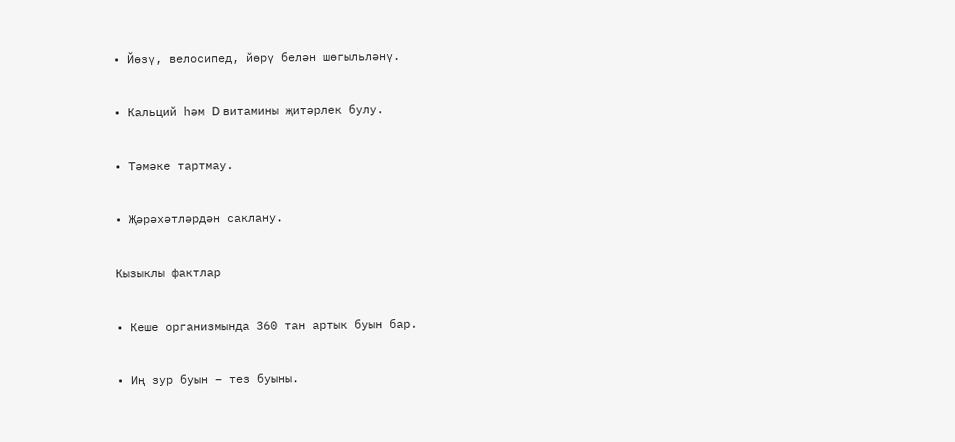• Йөзү, велосипед, йөрү белән шөгыльләнү.

• Кальций һәм D витамины җитәрлек булу.

• Тәмәке тартмау.

• Җәрәхәтләрдән саклану.

Кызыклы фактлар

• Кеше организмында 360 тан артык буын бар.

• Иң зур буын – тез буыны.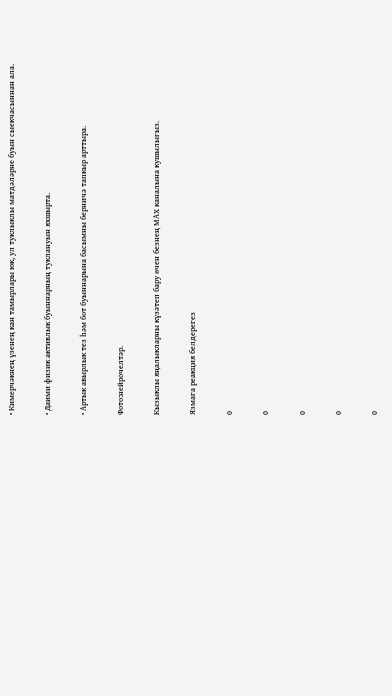• Кимерчәкнең үзенең кан тамырлары юк, ул туклыклы матдәләрне буын сыекчасыннан ала.

• Даими физик активлык буыннарның туклануын яхшырта.

• Артык авырлык тез һәм бот буыннарына басымны берничә тапкыр арттыра.

Фото:нейрочелтәр.

Кызыклы яңалыкларны күзәтеп бару өчен безнең МАХ каналына кушылыгыз.

Язмага реакция белдерегез

0

0

0

0

0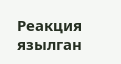Реакция язылган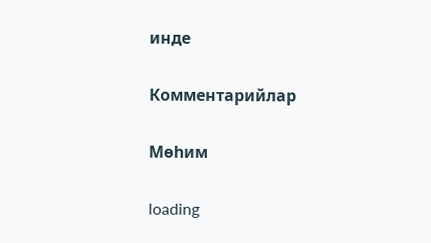инде

Комментарийлар

Мөһим

loading